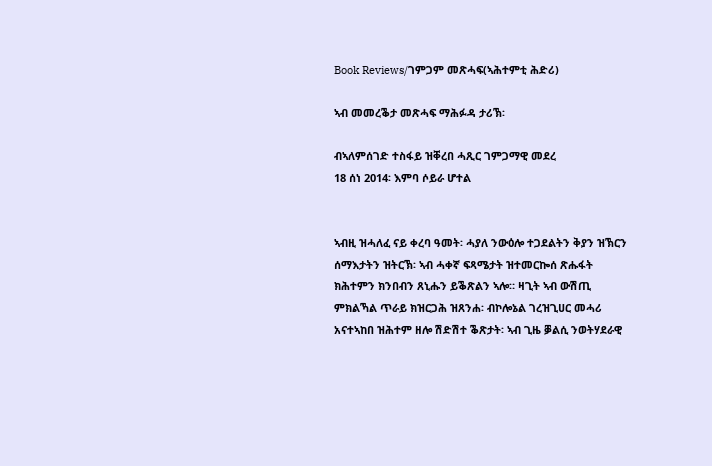Book Reviews/ገምጋም መጽሓፍ(ኣሕተምቲ ሕድሪ)

ኣብ መመረቕታ መጽሓፍ ማሕፉዳ ታሪኽ፡

ብኣለምሰገድ ተስፋይ ዝቐረበ ሓጺር ገምጋማዊ መደረ
18 ሰነ 2014፡ እምባ ሶይራ ሆተል


ኣብዚ ዝሓለፈ ናይ ቀረባ ዓመት፡ ሓያለ ንውዕሎ ተጋደልትን ቅያን ዝኽርን ሰማእታትን ዝትርኽ፡ ኣብ ሓቀኛ ፍጻሜታት ዝተመርኰሰ ጽሑፋት ክሕተምን ክንበብን ጸኒሑን ይቕጽልን ኣሎ። ዛጊት ኣብ ውሽጢ ምክልኻል ጥራይ ክዝርጋሕ ዝጸንሐ፡ ብኮሎኔል ገረዝጊሀር መሓሪ አናተኣከበ ዝሕተም ዘሎ ሽድሽተ ቕጽታት፡ ኣብ ጊዜ ቓልሲ ንወትሃደራዊ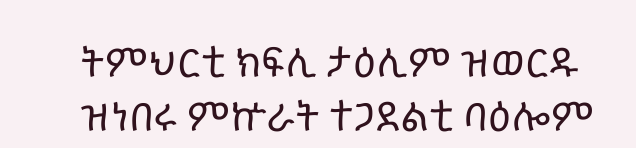ትምህርቲ ክፍሊ ታዕሊም ዝወርዱ ዝነበሩ ምኵራት ተጋደልቲ ባዕሎም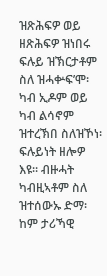ዝጽሕፍዎ ወይ ዘጽሕፍዎ ዝነበሩ ፍሉይ ዝኽርታቶም ስለ ዝሓቍፍ’ሞ፡ ካብ ኢዶም ወይ ካብ ልሳኖም ዝተረኽበ ስለዝኾነ፡ ፍሉይነት ዘሎዎ እዩ። ብዙሓት ካብዚኣቶም ስለ ዝተሰውኡ ድማ፡ ከም ታሪኻዊ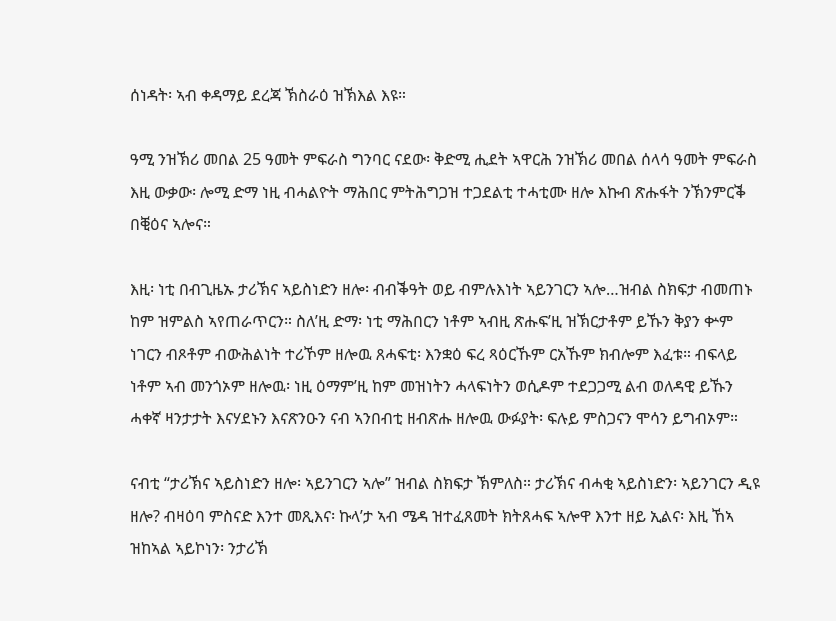ሰነዳት፡ ኣብ ቀዳማይ ደረጃ ኽስራዕ ዝኽእል እዩ።

ዓሚ ንዝኽሪ መበል 25 ዓመት ምፍራስ ግንባር ናደው፡ ቅድሚ ሒደት ኣዋርሕ ንዝኽሪ መበል ሰላሳ ዓመት ምፍራስ እዚ ውቃው፡ ሎሚ ድማ ነዚ ብሓልዮት ማሕበር ምትሕግጋዝ ተጋደልቲ ተሓቲሙ ዘሎ እኩብ ጽሑፋት ንኽንምርቕ በቒዕና ኣሎና።

እዚ፡ ነቲ በብጊዜኡ ታሪኽና ኣይስነድን ዘሎ፡ ብብቕዓት ወይ ብምሉእነት ኣይንገርን ኣሎ…ዝብል ስክፍታ ብመጠኑ ከም ዝምልስ ኣየጠራጥርን። ስለ’ዚ ድማ፡ ነቲ ማሕበርን ነቶም ኣብዚ ጽሑፍ’ዚ ዝኽርታቶም ይኹን ቅያን ቍም ነገርን ብጾቶም ብውሕልነት ተሪኾም ዘሎዉ ጸሓፍቲ፡ እንቋዕ ፍረ ጻዕርኹም ርአኹም ክብሎም እፈቱ። ብፍላይ ነቶም ኣብ መንጎኦም ዘሎዉ፡ ነዚ ዕማም’ዚ ከም መዝነትን ሓላፍነትን ወሲዶም ተደጋጋሚ ልብ ወለዳዊ ይኹን ሓቀኛ ዛንታታት እናሃደኑን እናጽንዑን ናብ ኣንበብቲ ዘብጽሑ ዘሎዉ ውፉያት፡ ፍሉይ ምስጋናን ሞሳን ይግብኦም።

ናብቲ “ታሪኽና ኣይስነድን ዘሎ፡ ኣይንገርን ኣሎ” ዝብል ስክፍታ ኽምለስ። ታሪኽና ብሓቂ ኣይስነድን፡ ኣይንገርን ዲዩ ዘሎ? ብዛዕባ ምስናድ እንተ መጺእና፡ ኩላ’ታ ኣብ ሜዳ ዝተፈጸመት ክትጸሓፍ ኣሎዋ እንተ ዘይ ኢልና፡ እዚ ኸኣ ዝከኣል ኣይኮነን፡ ንታሪኽ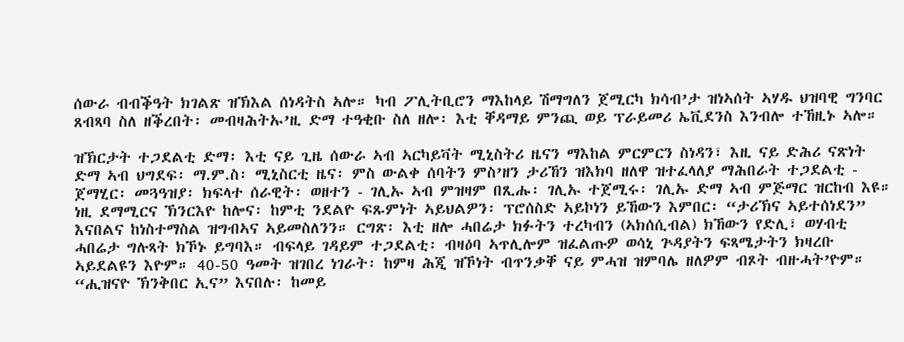ሰውራ ብብቕዓት ክገልጽ ዝኽእል ሰነዳትስ ኣሎ። ካብ ፖሊትቢሮን ማእከላይ ሽማግለን ጀሚርካ ክሳብ’ታ ዝነኣሰት ኣሃዱ ህዝባዊ ግንባር ጸብጻባ ስለ ዘቕረበት፡ መብዛሕትኡ’ዚ ድማ ተዓቂቡ ስለ ዘሎ፡ እቲ ቐዳማይ ምንጪ ወይ ፕራይመሪ ኤቪደንስ እንብሎ ተኸዚኑ ኣሎ።

ዝኽርታት ተጋደልቲ ድማ፡ እቲ ናይ ጊዜ ሰውራ ኣብ ኣርካይቫት ሚኒስትሪ ዜናን ማእከል ምርምርን ስነዳን፣ እዚ ናይ ድሕሪ ናጽነት ድማ ኣብ ህግደፍ፡ ማ.ም.ስ፡ ሚኒስርቲ ዜና፡ ምስ ውልቀ ሰባትን ምስ’ዘን ታሪኸን ዝእክባ ዘለዋ ዝተፈላለያ ማሕበራት ተጋደልቲ - ጀማሂር፡ መጓዓዝያ፡ ክፍላተ ሰራዊት፡ ወዘተን - ገሊኡ ኣብ ምዝዛም በጺሑ፡ ገሊኡ ተጀሚሩ፡ ገሊኡ ድማ ኣብ ምጅማር ዝርከብ እዩ። ነዚ ደማሚርና ኽንርእዮ ከሎና፡ ከምቲ ንደልዮ ፍጹምነት ኣይህልዎን፡ ፕሮሰስድ ኣይኮነን ይኸውን እምበር፡ “ታሪኽና ኣይተሰነደን” እናበልና ከነስተማስል ዝግብኣና ኣይመስለንን። ርግጽ፡ እቲ ዘሎ ሓበሬታ ክፉትን ተረካብን (ኣክሰሲብል) ክኸውን የድሊ፣ ወሃብቲ ሓበሬታ ግሉጻት ክኾኑ ይግባእ። ብፍላይ ገዳይም ተጋደልቲ፡ ብዛዕባ ኣጥሊሎም ዝፈልጡዎ ወሳኒ ጕዳያትን ፍጻሜታትን ክዛረቡ ኣይደልዩን እዮም። 40-50 ዓመት ዝገበረ ነገራት፡ ከምዛ ሕጂ ዝኾነት ብጥንቃቐ ናይ ምሓዝ ዝምባሌ ዘለዎም ብጾት ብዙሓት’ዮም። “ሒዝናዮ ኽንቅበር ኢና” እናበሉ፡ ከመይ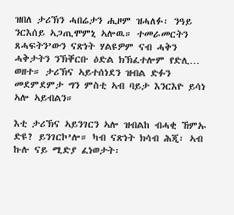ዝበለ ታሪኽን ሓበሬታን ሒዞም ዝሓለፉ፡ ንዓይ ንርእሰይ ኣጋጢሞምኒ ኣሎዉ። ተመራመርትን ጸሓፍትን’ውን ናጽነት ሃልዩዎም ናብ ሓቅን ሓቅታትን ንኽቐርቡ ዕድል ክኽፈተሎም የድሊ… ወዘተ። ታሪኽና ኣይተሰነደን ዝብል ድፉን መደምደምታ ግን ምስቲ ኣብ ባይታ እንርእዮ ይሳነ ኣሎ ኣይብልን።

እቲ ታሪኽና ኣይንገርን ኣሎ ዝብልከ ብሓቂ ኸምኡ ድዩ? ይንገርኮ’ሎ። ካብ ናጽነት ክሳብ ሕጂ፡ ኣብ ኩሉ ናይ ሚድያ ፈነወታት፡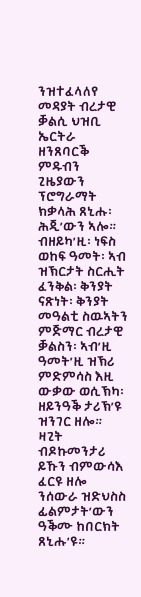ንዝተፈላለየ መዳያት ብረታዊ ቓልሲ ህዝቢ ኤርትራ ዘንጸባርቕ ምዱብን ጊዜያውን ፕሮግራማት ክቃላሕ ጸኒሑ፡ ሕጂ’ውን ኣሎ። ብዘይካ’ዚ፡ ነፍስ ወከፍ ዓመት፡ ኣብ ዝኽርታት ስርሒት ፈንቅል፡ ቅንያት ናጽነት፡ ቅንያት መዓልቲ ስዉኣትን ምጅማር ብረታዊ ቓልስን፡ ኣብ’ዚ ዓመት’ዚ ዝኽሪ ምድምሳስ እዚ ውቃው ወሲኽካ፡ ዘይንዓቕ ታሪኽ’ዩ ዝንገር ዘሎ። ዛጊት ብዶኩመንታሪ ይኹን ብምውሳእ ፈርዩ ዘሎ ንሰውራ ዝድህስስ ፊልምታት’ውን ዓቕሙ ከበርክት ጸኒሑ’ዩ።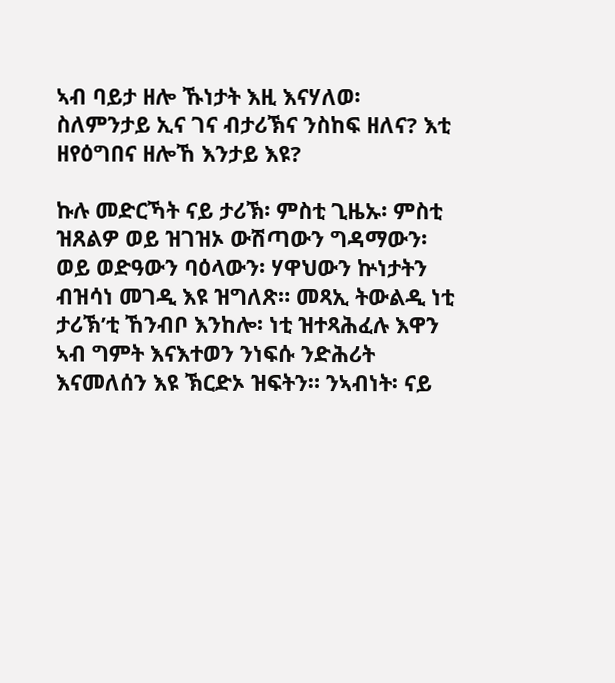ኣብ ባይታ ዘሎ ኹነታት እዚ እናሃለወ፡ ስለምንታይ ኢና ገና ብታሪኽና ንስከፍ ዘለና? እቲ ዘየዕግበና ዘሎኸ እንታይ እዩ?

ኩሉ መድርኻት ናይ ታሪኽ፡ ምስቲ ጊዜኡ፡ ምስቲ ዝጸልዎ ወይ ዝገዝኦ ውሽጣውን ግዳማውን፡ ወይ ወድዓውን ባዕላውን፡ ሃዋህውን ኵነታትን ብዝሳነ መገዲ እዩ ዝግለጽ። መጻኢ ትውልዲ ነቲ ታሪኽ’ቲ ኸንብቦ እንከሎ፡ ነቲ ዝተጻሕፈሉ እዋን ኣብ ግምት እናእተወን ንነፍሱ ንድሕሪት እናመለሰን እዩ ኽርድኦ ዝፍትን። ንኣብነት፡ ናይ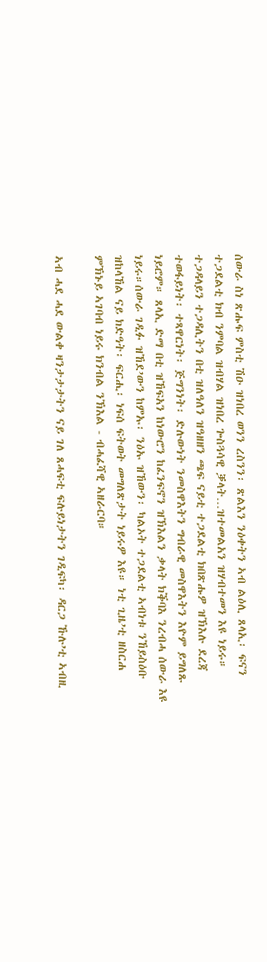ሰውራ ስነ ጽሑፍ ምስቲ ሽዑ ዝነበረ ወንን ረስንን፡ ጽልእን ንዕቀትን ኣብ ልዕሊ ጸላኢ፡ ፍናን ተጋደልቲ ክብ ንምባል ዝብሃል ዝነበረ ጐስጓሳዊ ቓላት…ዝተመልአን ዝሃብተመን እዩ ነይሩ። ተጋዳላይን ተጋዳሊትን በቲ ዝለዓለን ዝዓዘዘን ጫፍ ናይቲ ተጋደልቲ ክበጽሑዎ ዝኽእሉ ደረጃ ተወፋይነት፡ ተጻዋርነት፡ ጅግንነት፡ ድሉውነት ንመስዋእትን ግብራዊ መስዋእትን እዮም ይግለጹ ነይሮም። ጸላኢ ድማ በቲ ዝኸፍአን ከነውሮን ከፈንፍኖን ዝኽእልን ቃላት ክቕባእ ንረብሓ ሰውራ እዩ ነይሩ።ሰውራ ገዲፉ ዝኸደ’ውን ከምኡ፡ ንዕኡ ዝኸውን፡ ካልኦት ተጋደልቲ ኣብነቱ ንኸይስዕቡ ዝከላኸል ናይ ክድዓት፡ ፍርሒ፡ ነፍሰ ፍትወት መግለጽታት ነይሩዎ እዩ። ነቲ ጊዜ’ቲ ዘስርሐ ምኽኑይ ኣገባብ ነይሩ ክንብል ንኽእል - ብሓፈሻዊ ኣዘራርባ።

ኣብ ሓደ ሓደ ውልቀ ዛንታታታትን ናይ ገለ ጸሓፍቲ ፍሉይነታትን ገዲፍካ፡ ዳርጋ ኹሉ’ቲ ኣብዚ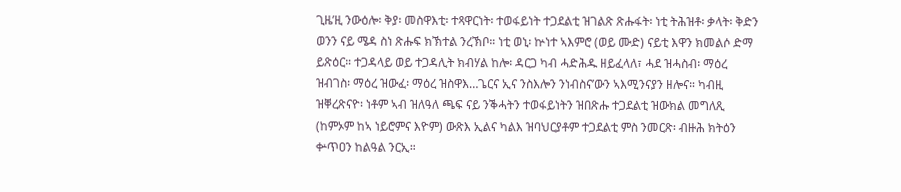ጊዜ’ዚ ንውዕሎ፡ ቅያ፡ መስዋእቲ፡ ተጻዋርነት፡ ተወፋይነት ተጋደልቲ ዝገልጽ ጽሑፋት፡ ነቲ ትሕዝቶ፡ ቃላት፡ ቅድን ወንን ናይ ሜዳ ስነ ጽሑፍ ክኽተል ንረኽቦ። ነቲ ወኒ፡ ኵነተ ኣእምሮ (ወይ ሙድ) ናይቲ እዋን ክመልሶ ድማ ይጽዕር። ተጋዳላይ ወይ ተጋዳሊት ክብሃል ከሎ፡ ዳርጋ ካብ ሓድሕዱ ዘይፈላለ፣ ሓደ ዝሓስብ፡ ማዕረ ዝብገስ፡ ማዕረ ዝውፈ፡ ማዕረ ዝስዋእ…ጌርና ኢና ንስእሎን ንነብስና’ውን ኣእሚንናያን ዘሎና። ካብዚ ዝቐረጽናዮ፡ ነቶም ኣብ ዝለዓለ ጫፍ ናይ ንቕሓትን ተወፋይነትን ዝበጽሑ ተጋደልቲ ዝውክል መግለጺ (ከምኦም ከኣ ነይሮምና እዮም) ውጽእ ኢልና ካልእ ዝባህርያቶም ተጋደልቲ ምስ ንመርጽ፡ ብዙሕ ክትዕን ቍጥዐን ከልዓል ንርኢ።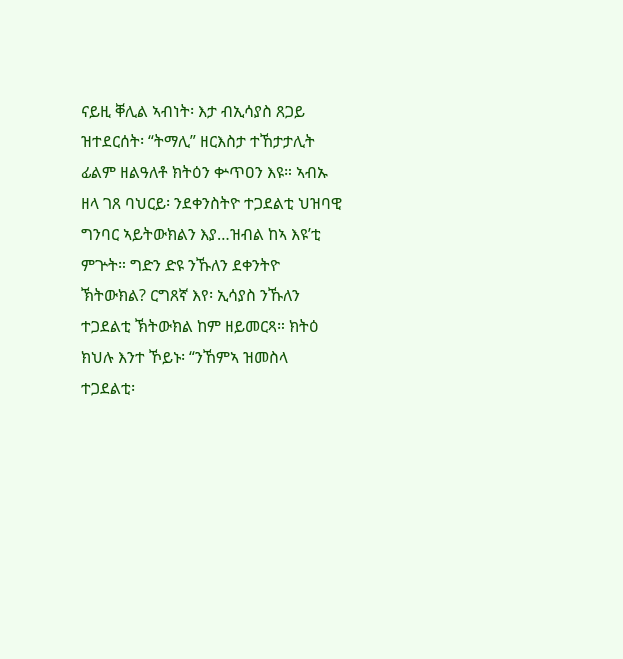ናይዚ ቐሊል ኣብነት፡ እታ ብኢሳያስ ጸጋይ ዝተደርሰት፡ “ትማሊ” ዘርእስታ ተኸታታሊት ፊልም ዘልዓለቶ ክትዕን ቍጥዐን እዩ። ኣብኡ ዘላ ገጸ ባህርይ፡ ንደቀንስትዮ ተጋደልቲ ህዝባዊ ግንባር ኣይትውክልን እያ…ዝብል ከኣ እዩ’ቲ ምጕት። ግድን ድዩ ንኹለን ደቀንትዮ ኽትውክል? ርግጸኛ እየ፡ ኢሳያስ ንኹለን ተጋደልቲ ኽትውክል ከም ዘይመርጻ። ክትዕ ክህሉ እንተ ኾይኑ፡ “ንኸምኣ ዝመስላ ተጋደልቲ፡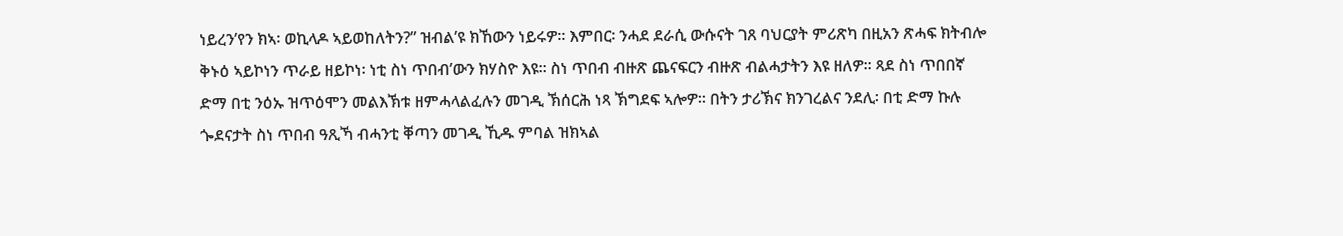ነይረን’የን ክኣ፡ ወኪላዶ ኣይወከለትን?” ዝብል’ዩ ክኸውን ነይሩዎ። እምበር፡ ንሓደ ደራሲ ውሱናት ገጸ ባህርያት ምሪጽካ በዚአን ጽሓፍ ክትብሎ ቅኑዕ ኣይኮነን ጥራይ ዘይኮነ፡ ነቲ ስነ ጥበብ’ውን ክሃስዮ እዩ። ስነ ጥበብ ብዙጽ ጨናፍርን ብዙጽ ብልሓታትን እዩ ዘለዎ። ጻደ ስነ ጥበበኛ ድማ በቲ ንዕኡ ዝጥዕሞን መልእኽቱ ዘምሓላልፈሉን መገዲ ኽሰርሕ ነጻ ኽግደፍ ኣሎዎ። በትን ታሪኽና ክንገረልና ንደሊ፡ በቲ ድማ ኩሉ ጐደናታት ስነ ጥበብ ዓጺኻ ብሓንቲ ቐጣን መገዲ ኺዱ ምባል ዝክኣል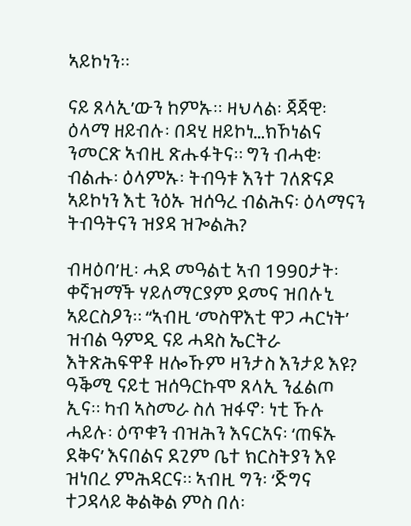ኣይኮነን።

ናይ ጸላኢ’ውን ከምኡ። ዛህላል፡ ጃጃዊ፡ ዕላማ ዘይብሉ፡ በዳሂ ዘይኮነ…ክኾነልና ንመርጽ ኣብዚ ጽሑፋትና። ግን ብሓቂ፡ ብልሑ፡ ዕላምኡ፡ ትብዓቱ እንተ ገለጽናዶ ኣይኮነን እቲ ንዕኡ ዝሰዓረ ብልሕና፡ ዕላማናን ትብዓትናን ዝያዳ ዝጐልሕ?

ብዛዕባ’ዚ፡ ሓደ መዓልቲ ኣብ 1990ታት፡ ቀኛዝማች ሃይለማርያም ደመና ዝበሉኒ ኣይርስዖን። “ኣብዚ ‘መስዋእቲ ዋጋ ሓርነት’ ዝብል ዓምዲ ናይ ሓዳስ ኤርትራ እትጽሕፍዋቶ ዘሎኹም ዛንታስ እንታይ እዩ? ዓቕሚ ናይቲ ዝሰዓርኩሞ ጸላኢ ንፈልጦ ኢና። ካብ ኣስመራ ስለ ዝፋኖ፡ ነቲ ኹሉ ሓይሉ፡ ዕጥቁን ብዝሕን እናርአና፡ ‘ጠፍኡ ደቅና’ እናበልና ደጊም ቤተ ክርስትያን እዩ ዝነበረ ምሕዳርና። ኣብዚ ግን፡ ‘ጅግና ተጋዳላይ ቅልቅል ምስ በለ፡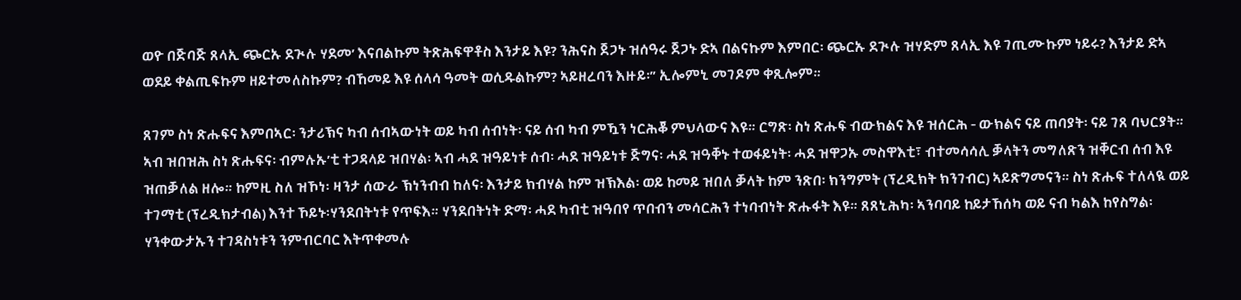ወዮ በጅባጅ ጸላኢ ጭርኡ ደጒሉ ሃደመ’ እናበልኩም ትጽሕፍዋቶስ እንታይ እዩ? ንሕናስ ጀጋኑ ዝሰዓሩ ጀጋኑ ድኣ በልናኩም እምበር፡ ጭርኡ ደጒሉ ዝሃድም ጸላኢ እዩ ገጢሙኩም ነይሩ? እንታይ ድኣ ወደይ ቀልጢፍኩም ዘይተመለስኩም? ብኸመይ እዩ ሰላሳ ዓመት ወሲዱልኩም? ኣይዘረባን እዙይ፡” ኢሎምኒ መገዶም ቀጺሎም።

ጸገም ስነ ጽሑፍና እምበኣር፡ ንታሪኽና ካብ ሰብኣውነት ወይ ካብ ሰብነት፡ ናይ ሰብ ካብ ምዃን ነርሕቖ ምህላውና እዩ። ርግጽ፡ ስነ ጽሑፍ ብውክልና እዩ ዝሰርሕ - ውክልና ናይ ጠባያት፡ ናይ ገጸ ባህርያት። ኣብ ዝበዝሕ ስነ ጽሑፍና፡ ብምሉኡ’ቲ ተጋዳላይ ዝበሃል፡ ኣብ ሓደ ዝዓይነቱ ሰብ፡ ሓደ ዝዓይነቱ ጅግና፡ ሓደ ዝዓቐኑ ተወፋይነት፡ ሓደ ዝዋጋኡ መስዋእቲ፣ ብተመሳሳሊ ቓላትን መግለጽን ዝቐርብ ሰብ እዩ ዝጠቓለል ዘሎ። ከምዚ ስለ ዝኾነ፡ ዛንታ ሰውራ ኽነንብብ ከለና፡ እንታይ ክብሃል ከም ዝኽእል፡ ወይ ከመይ ዝበለ ቓላት ከም ንጽበ፡ ክንግምት (ፕረዲክት ክንገብር) ኣይጽግመናን። ስነ ጽሑፍ ተለላዪ ወይ ተገማቲ (ፕረዲክታብል) እንተ ኾይኑ፡ሃንደበትነቱ የጥፍእ። ሃንደበትነት ድማ፡ ሓደ ካብቲ ዝዓበየ ጥበብን መሳርሕን ተነባብነት ጽሑፋት እዩ። ጸጸኒሕካ፡ ኣንባባይ ከይታኸሰካ ወይ ናብ ካልእ ከየስግል፡ ሃንቀውታኡን ተገዳስነቱን ንምብርባር እትጥቀመሉ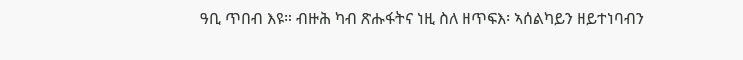ዓቢ ጥበብ እዩ። ብዙሕ ካብ ጽሑፋትና ነዚ ስለ ዘጥፍእ፡ ኣሰልካይን ዘይተነባብን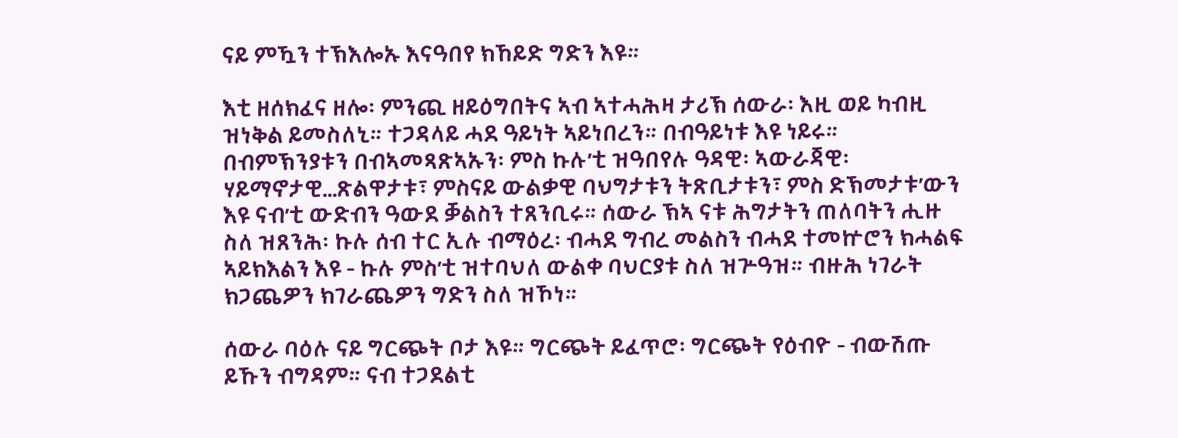ናይ ምዃን ተኽእሎኡ እናዓበየ ክኸይድ ግድን እዩ።

እቲ ዘሰክፈና ዘሎ፡ ምንጪ ዘይዕግበትና ኣብ ኣተሓሕዛ ታሪኽ ሰውራ፡ እዚ ወይ ካብዚ ዝነቅል ይመስለኒ። ተጋዳላይ ሓደ ዓይነት ኣይነበረን። በብዓይነቱ እዩ ነይሩ። በብምኽንያቱን በብኣመጻጽኣኡን፡ ምስ ኩሉ’ቲ ዝዓበየሉ ዓዳዊ፡ ኣውራጃዊ፡ ሃይማኖታዊ…ጽልዋታቱ፣ ምስናይ ውልቃዊ ባህግታቱን ትጽቢታቱን፣ ምስ ድኽመታቱ’ውን እዩ ናብ’ቲ ውድብን ዓውደ ቓልስን ተጸንቢሩ። ሰውራ ኽኣ ናቱ ሕግታትን ጠለባትን ሒዙ ስለ ዝጸንሕ፡ ኩሉ ሰብ ተር ኢሉ ብማዕረ፡ ብሓደ ግብረ መልስን ብሓደ ተመኵሮን ክሓልፍ ኣይክእልን እዩ - ኩሉ ምስ’ቲ ዝተባህለ ውልቀ ባህርያቱ ስለ ዝጕዓዝ። ብዙሕ ነገራት ክጋጨዎን ክገራጨዎን ግድን ስለ ዝኾነ።

ሰውራ ባዕሉ ናይ ግርጭት ቦታ እዩ። ግርጭት ይፈጥሮ፡ ግርጭት የዕብዮ - ብውሽጡ ይኹን ብግዳም። ናብ ተጋደልቲ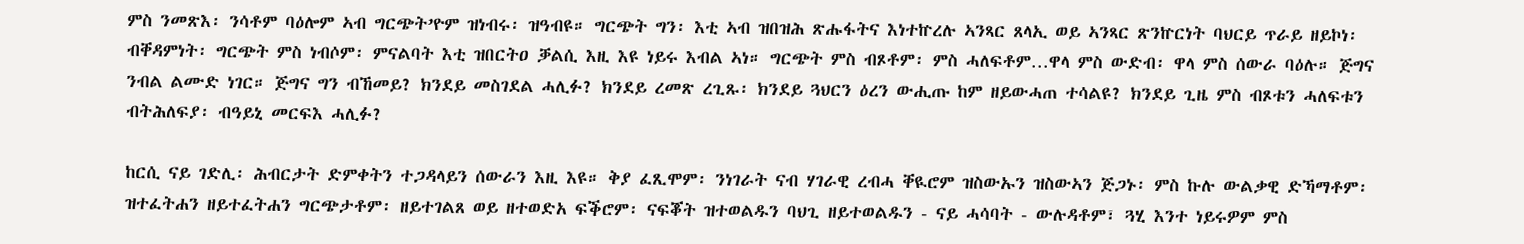ምስ ንመጽእ፡ ንሳቶም ባዕሎም ኣብ ግርጭት’ዮም ዝነብሩ፡ ዝዓብዩ። ግርጭት ግን፡ እቲ ኣብ ዝበዝሕ ጽሑፋትና እነተኵረሉ ኣንጻር ጸላኢ ወይ ኣንጻር ጽንኵርነት ባህርይ ጥራይ ዘይኮነ፡ ብቐዳምነት፡ ግርጭት ምስ ነብሶም፡ ምናልባት እቲ ዝበርትዐ ቓልሲ እዚ እዩ ነይሩ እብል ኣነ። ግርጭት ምስ ብጾቶም፡ ምስ ሓለፍቶም…ዋላ ምስ ውድብ፡ ዋላ ምስ ሰውራ ባዕሉ። ጅግና ንብል ልሙድ ነገር። ጅግና ግን ብኸመይ? ክንደይ መስገደል ሓሊፉ? ክንደይ ረመጽ ረጊጹ፡ ክንደይ ጓህርን ዕረን ውሒጡ ከም ዘይውሓጠ ተሳልዩ? ክንደይ ጊዜ ምስ ብጾቱን ሓለፍቱን ብትሕለፍያ፡ ብዓይኒ መርፍእ ሓሊፉ?

ከርሲ ናይ ገድሊ፡ ሕብርታት ድምቀትን ተጋዳላይን ሰውራን እዚ እዩ። ቅያ ፈጺሞም፡ ንነገራት ናብ ሃገራዊ ረብሓ ቐዪሮም ዝስውኡን ዝስውኣን ጅጋኑ፡ ምስ ኩሉ ውልቃዊ ድኻማቶም፡ ዝተፈትሐን ዘይተፈትሐን ግርጭታቶም፡ ዘይተገልጸ ወይ ዘተወድአ ፍቕሮም፡ ናፍቖት ዝተወልዱን ባህጊ ዘይተወልዱን - ናይ ሓሳባት - ውሉዳቶም፣ ጓሂ እንተ ነይሩዎም ምስ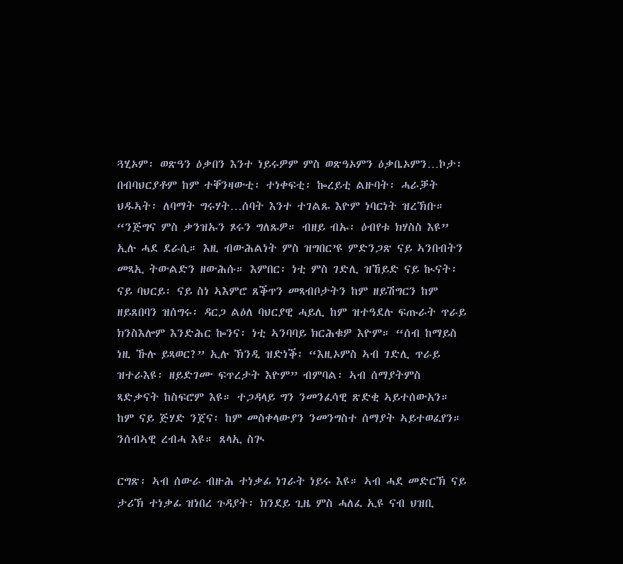ጓሂኦም፡ ወጽዓን ዕቃበን እንተ ነይሩዎም ምስ ወጽዓኦምን ዕቃቤኦምን…ኮታ፡ በብባህርያቶም ከም ተቐንዛውቲ፡ ተነቀፍቲ፡ ኰረይቲ ልዙባት፡ ሓራቓት ህዱኣት፡ ለባማት ግሩሃት…ሰባት እንተ ተገልጹ እዮም ነባርነት ዝረኽቡ። “ንጅግና ምስ ቃንዝኡን ጾሩን ግለጹዎ። ብዘይ ብኡ፡ ዕብየቱ ክሃስስ እዩ” ኢሉ ሓደ ደራሲ። እዚ ብውሕልነት ምስ ዝግበር’ዩ ምድንጋጽ ናይ ኣንበብትን መጻኢ ትውልድን ዘውሕሱ። እምበር፡ ነቲ ምስ ገድሊ ዝኸይድ ናይ ኲናት፡ ናይ ባህርይ፡ ናይ ስነ ኣእምሮ ጸቕጥን መጻብቦታትን ከም ዘይሽግርን ከም ዘይጸበባን ዝሰግሩ፡ ዳርጋ ልዕለ ባህርያዊ ሓይሊ ከም ዝተዓደሉ ፍጡራት ጥራይ ክንስእሎም እንድሕር ኰንና፡ ነቲ ኣንባባይ ክርሕቁዎ እዮም። “ሰብ ከማይስ ነዚ ኹሉ ይጻወር?” ኢሉ ኽንዲ ዝድነቕ፡ “እዚኦምስ ኣብ ገድሊ ጥራይ ዝተራእዩ፡ ዘይድገሙ ፍጥረታት እዮም” ብምባል፡ ኣብ ሰማያትምስ ጻድቃናት ከስፍሮም እዩ። ተጋዳላይ ግን ንመንፈሳዊ ጽድቂ ኣይተሰውአን። ከም ናይ ጅሃድ ንጀና፡ ከም መስቀላውያን ንመንግስተ ሰማያት ኣይተወፈየን። ንሰብኣዊ ረብሓ እዩ። ጸላኢ ስጒ

ርግጽ፡ ኣብ ሰውራ ብዙሕ ተነቃፊ ነገራት ነይሩ እዩ። ኣብ ሓደ መድርኽ ናይ ታሪኽ ተነቃፊ ዝነበረ ጉዳያት፡ ክንደይ ጊዜ ምስ ሓለፈ ኢዩ ናብ ህዝቢ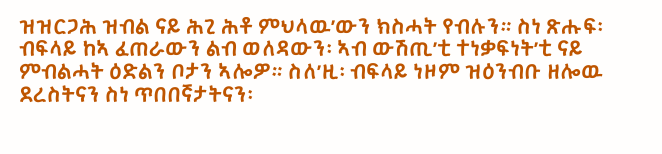ዝዝርጋሕ ዝብል ናይ ሕጊ ሕቶ ምህላዉ’ውን ክስሓት የብሉን። ስነ ጽሑፍ፡ ብፍላይ ከኣ ፈጠራውን ልብ ወለዳውን፡ ኣብ ውሽጢ’ቲ ተነቃፍነት’ቲ ናይ ምብልሓት ዕድልን ቦታን ኣሎዎ። ስለ’ዚ፡ ብፍላይ ነዞም ዝዕንብቡ ዘሎዉ ደረስትናን ስነ ጥበበኛታትናን፡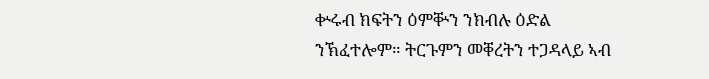ቍሩብ ክፍትን ዕምቝን ንክብሉ ዕድል ንኽፈተሎም። ትርጉምን መቐረትን ተጋዳላይ ኣብ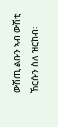ውሽጢ ልቡን ኣብ ውሽቲ ኸርሱን ስለ ዝርከብ፡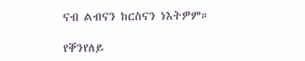ናብ ልብናን ከርስናን ነእትዎም።

የቐንየለይ